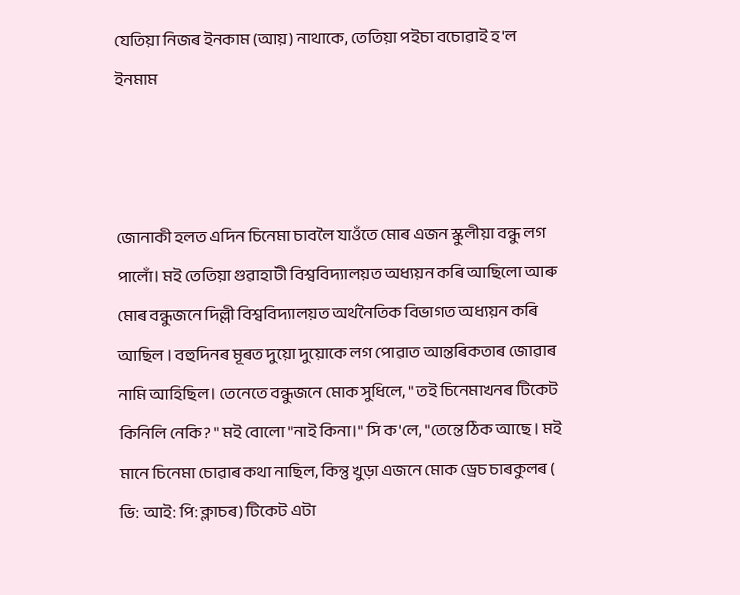যেতিয়া নিজৰ ইনকাম (আয়) নাথাকে, তেতিয়া পইচা বচোৱাই হ'ল ইনমাম



জোনাকী হলত এদিন চিনেমা চাবলৈ যাওঁতে মোৰ এজন স্কুলীয়া বন্ধু লগ পালোঁ। মই তেতিয়া গুৱাহাটী বিশ্ববিদ্যালয়ত অধ্যয়ন কৰি আছিলো আৰু মোৰ বন্ধুজনে দিল্লী বিশ্ববিদ্যালয়ত অৰ্থনৈতিক বিভাগত অধ্যয়ন কৰি আছিল । বহুদিনৰ মূৰত দুয়ো দুয়োকে লগ পোৱাত আন্তৰিকতাৰ জোৱাৰ নামি আহিছিল। তেনেতে বন্ধুজনে মোক সুধিলে, " তই চিনেমাখনৰ টিকেট কিনিলি নেকি? " মই বোলো "নাই কিনা।" সি ক'লে, "তেন্তে ঠিক আছে । মই মানে চিনেমা চোৱাৰ কথা নাছিল, কিন্তু খুড়া এজনে মোক ড্ৰেচ চাৰকুলৰ ( ভি: আই: পি: ক্লাচৰ) টিকেট এটা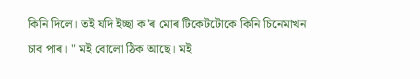কিনি দিলে। তই যদি ইচ্ছা ক'ৰ মোৰ টিকেটটোকে কিনি চিনেমাখন চাব পাৰ। " মই বোলো ঠিক আছে। মই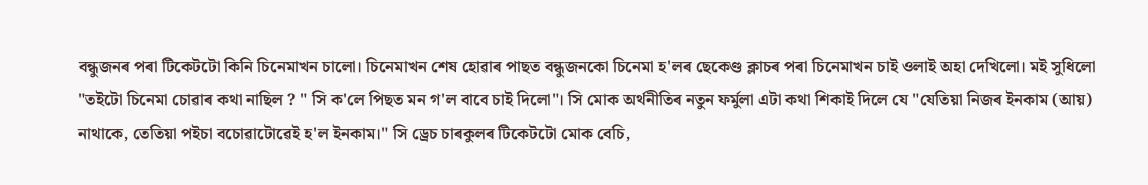বন্ধুজনৰ পৰা টিকেটটো কিনি চিনেমাখন চালো। চিনেমাখন শেষ হোৱাৰ পাছত বন্ধুজনকো চিনেমা হ'লৰ ছেকেণ্ড ক্লাচৰ পৰা চিনেমাখন চাই ওলাই অহা দেখিলো। মই সুধিলো "তইটো চিনেমা চোৱাৰ কথা নাছিল ? " সি ক'লে পিছত মন গ'ল বাবে চাই দিলো"। সি মোক অৰ্থনীতিৰ নতুন ফৰ্মুলা এটা কথা শিকাই দিলে যে "যেতিয়া নিজৰ ইনকাম (আয়) নাথাকে, তেতিয়া পইচা বচোৱাটোৱেই হ'ল ইনকাম।" সি ড্ৰেচ চাৰকুলৰ টিকেটটো মোক বেচি,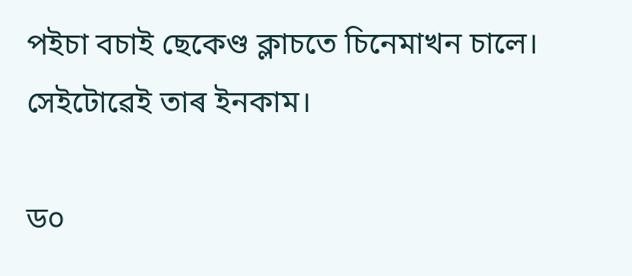পইচা বচাই ছেকেণ্ড ক্লাচতে চিনেমাখন চালে। সেইটোৱেই তাৰ ইনকাম।

ড০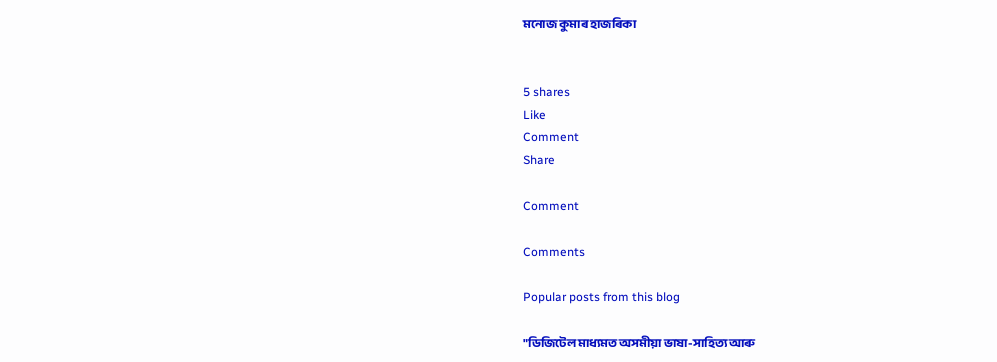মনোজ কুমাৰ হাজৰিকা


5 shares
Like
Comment
Share

Comment

Comments

Popular posts from this blog

"ডিজিটেল মাধ্যমত অসমীয়া ভাষা-সাহিত্য আৰু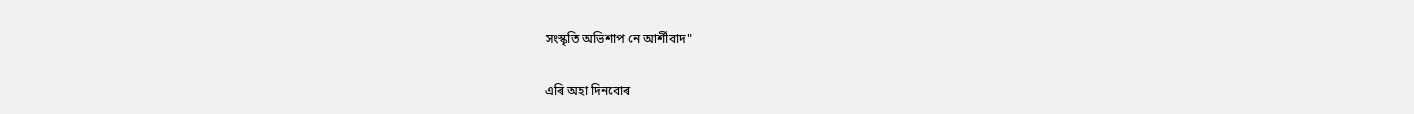সংস্কৃতি অভিশাপ নে আৰ্শীবাদ"

এৰি অহা দিনবোৰ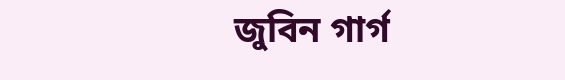জুবিন গাৰ্গ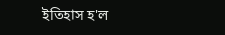ইতিহাস হ'ল